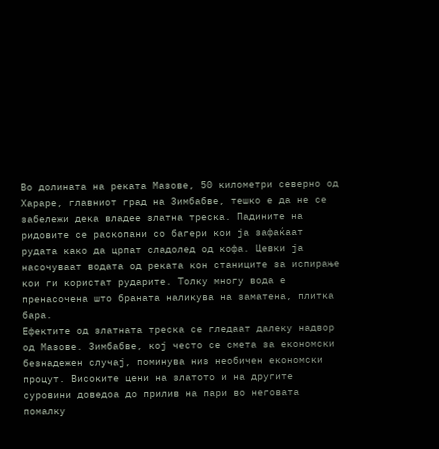Во долината на реката Мазове, 50 километри северно од Хараре, главниот град на Зимбабве, тешко е да не се забележи дека владее златна треска. Падините на ридовите се раскопани со багери кои ја зафаќаат рудата како да црпат сладолед од кофа. Цевки ја насочуваат водата од реката кон станиците за испирање кои ги користат рударите. Толку многу вода е пренасочена што браната наликува на заматена, плитка бара.
Ефектите од златната треска се гледаат далеку надвор од Мазове. Зимбабве, кој често се смета за економски безнадежен случај, поминува низ необичен економски процут. Високите цени на златото и на другите суровини доведоа до прилив на пари во неговата помалку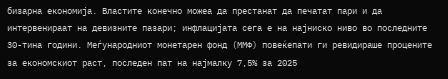бизарна економија. Властите конечно можеа да престанат да печатат пари и да интервенираат на девизните пазари; инфлацијата сега е на најниско ниво во последните 30-тина години. Меѓународниот монетарен фонд (ММФ) повеќепати ги ревидираше процените за економскиот раст, последен пат на најмалку 7,5% за 2025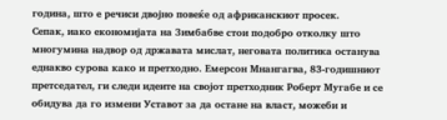година, што е речиси двојно повеќе од африканскиот просек.
Сепак, иако економијата на Зимбабве стои подобро отколку што многумина надвор од државата мислат, неговата политика останува еднакво сурова како и претходно. Емерсон Мнангагва, 83-годишниот претседател, ги следи идеите на својот претходник Роберт Мугабе и се обидува да го измени Уставот за да остане на власт, можеби и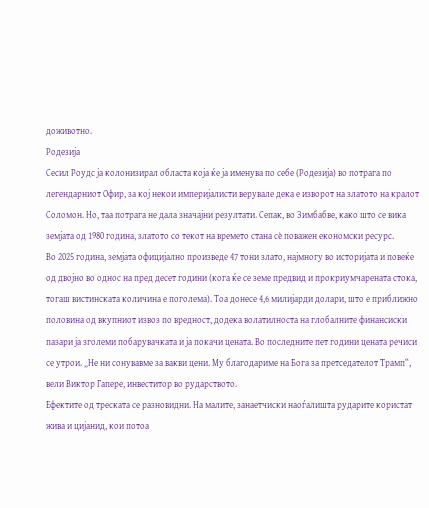доживотно.
Родезија
Сесил Роудс ја колонизирал областа која ќе ја именува по себе (Родезија) во потрага по легендарниот Офир, за кој некои империјалисти верувале дека е изворот на златото на кралот Соломон. Но, таа потрага не дала значајни резултати. Сепак, во Зимбабве, како што се вика земјата од 1980 година, златото со текот на времето стана сè поважен економски ресурс.
Во 2025 година, земјата официјално произведе 47 тони злато, најмногу во историјата и повеќе од двојно во однос на пред десет години (кога ќе се земе предвид и прокриумчарената стока, тогаш вистинската количина е поголема). Тоа донесе 4,6 милијарди долари, што е приближно половина од вкупниот извоз по вредност, додека волатилноста на глобалните финансиски пазари ја зголеми побарувачката и ја покачи цената. Во последните пет години цената речиси се утрои. „Не ни сонувавме за вакви цени. Му благодариме на Бога за претседателот Трамп“, вели Виктор Гапере, инвеститор во рударството.
Ефектите од треската се разновидни. На малите, занаетчиски наоѓалишта рударите користат жива и цијанид, кои потоа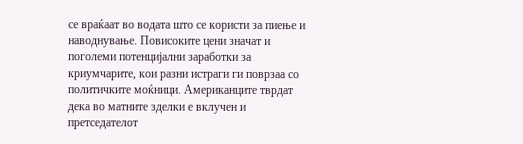се враќаат во водата што се користи за пиење и наводнување. Повисоките цени значат и поголеми потенцијални заработки за криумчарите, кои разни истраги ги поврзаа со политичките моќници. Американците тврдат дека во матните зделки е вклучен и претседателот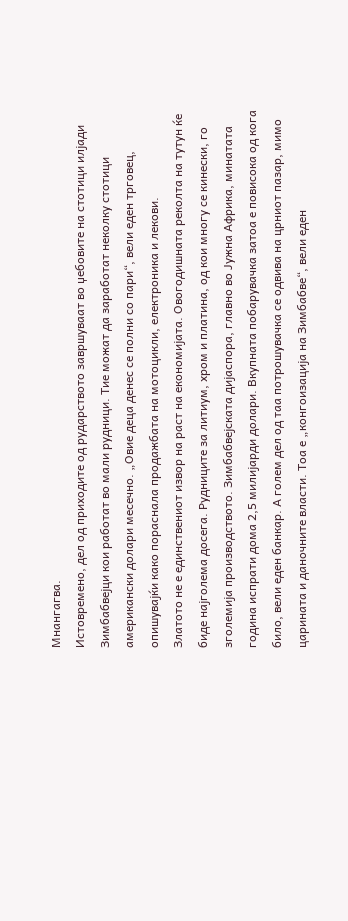Мнангагва.
Истовремено, дел од приходите од рударството завршуваат во џебовите на стотици илјади Зимбабвејци кои работат во мали рудници. Тие можат да заработат неколку стотици американски долари месечно. „Овие деца денес се полни со пари“, вели еден трговец, опишувајќи како пораснала продажбата на мотоцикли, електроника и лекови.
Златото не е единствениот извор на раст на економијата. Овогодишната реколта на тутун ќе биде најголема досега. Рудниците за литиум, хром и платина, од кои многу се кинески, го зголемија производството. Зимбабвејската дијаспора, главно во Јужна Африка, минатата година испрати дома 2,5 милијарди долари. Вкупната побарувачка затоа е повисока од кога било, вели еден банкар. А голем дел од таа потрошувачка се одвива на црниот пазар, мимо царината и даночните власти. Тоа е „конгоизација на Зимбабве“, вели еден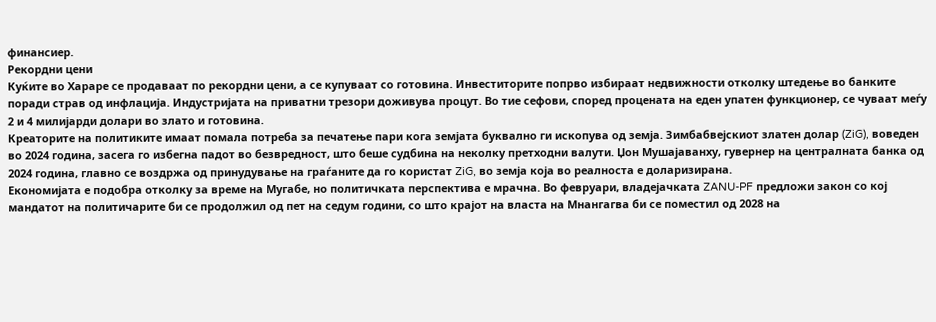финансиер.
Рекордни цени
Куќите во Хараре се продаваат по рекордни цени, а се купуваат со готовина. Инвеститорите попрво избираат недвижности отколку штедење во банките поради страв од инфлација. Индустријата на приватни трезори доживува процут. Во тие сефови, според процената на еден упатен функционер, се чуваат меѓу 2 и 4 милијарди долари во злато и готовина.
Креаторите на политиките имаат помала потреба за печатење пари кога земјата буквално ги ископува од земја. Зимбабвејскиот златен долар (ZiG), воведен во 2024 година, засега го избегна падот во безвредност, што беше судбина на неколку претходни валути. Џон Мушајаванху, гувернер на централната банка од 2024 година, главно се воздржа од принудување на граѓаните да го користат ZiG, во земја која во реалноста е доларизирана.
Економијата е подобра отколку за време на Мугабе, но политичката перспектива е мрачна. Во февруари, владејачката ZANU-PF предложи закон со кој мандатот на политичарите би се продолжил од пет на седум години, со што крајот на власта на Мнангагва би се поместил од 2028 на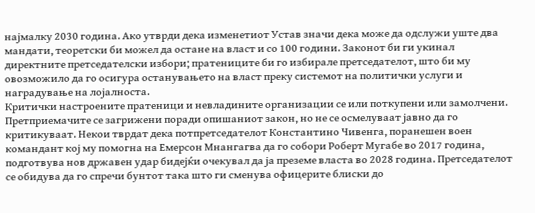најмалку 2030 година. Ако утврди дека изменетиот Устав значи дека може да одслужи уште два мандати, теоретски би можел да остане на власт и со 100 години. Законот би ги укинал директните претседателски избори; пратениците би го избирале претседателот, што би му овозможило да го осигура останувањето на власт преку системот на политички услуги и наградување на лојалноста.
Критички настроените пратеници и невладините организации се или поткупени или замолчени. Претприемачите се загрижени поради опишаниот закон, но не се осмелуваат јавно да го критикуваат. Некои тврдат дека потпретседателот Константино Чивенга, поранешен воен командант кој му помогна на Емерсон Мнангагва да го собори Роберт Мугабе во 2017 година, подготвува нов државен удар бидејќи очекувал да ја преземе власта во 2028 година. Претседателот се обидува да го спречи бунтот така што ги сменува офицерите блиски до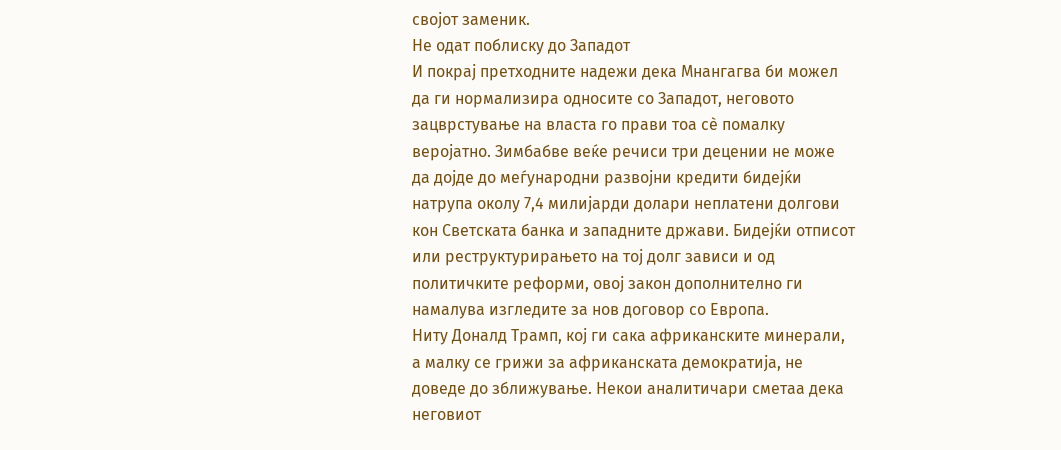својот заменик.
Не одат поблиску до Западот
И покрај претходните надежи дека Мнангагва би можел да ги нормализира односите со Западот, неговото зацврстување на власта го прави тоа сè помалку веројатно. Зимбабве веќе речиси три децении не може да дојде до меѓународни развојни кредити бидејќи натрупа околу 7,4 милијарди долари неплатени долгови кон Светската банка и западните држави. Бидејќи отписот или реструктурирањето на тој долг зависи и од политичките реформи, овој закон дополнително ги намалува изгледите за нов договор со Европа.
Ниту Доналд Трамп, кој ги сака африканските минерали, а малку се грижи за африканската демократија, не доведе до зближување. Некои аналитичари сметаа дека неговиот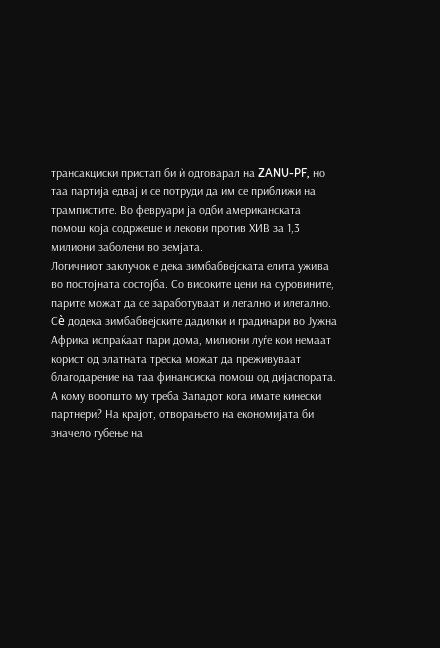трансакциски пристап би ѝ одговарал на ZANU-PF, но таа партија едвај и се потруди да им се приближи на трампистите. Во февруари ја одби американската помош која содржеше и лекови против ХИВ за 1,3 милиони заболени во земјата.
Логичниот заклучок е дека зимбабвејската елита ужива во постојната состојба. Со високите цени на суровините, парите можат да се заработуваат и легално и илегално. Сè додека зимбабвејските дадилки и градинари во Јужна Африка испраќаат пари дома, милиони луѓе кои немаат корист од златната треска можат да преживуваат благодарение на таа финансиска помош од дијаспората.
А кому воопшто му треба Западот кога имате кинески партнери? На крајот, отворањето на економијата би значело губење на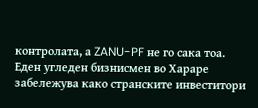контролата, а ZANU-PF не го сака тоа.
Еден угледен бизнисмен во Хараре забележува како странските инвеститори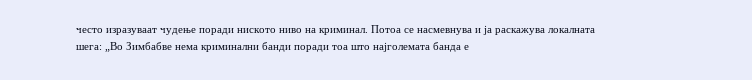често изразуваат чудење поради ниското ниво на криминал. Потоа се насмевнува и ја раскажува локалната шега: „Во Зимбабве нема криминални банди поради тоа што најголемата банда е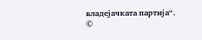владејачката партија“.
©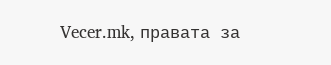Vecer.mk, правата за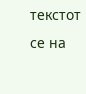текстот се на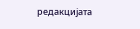редакцијата